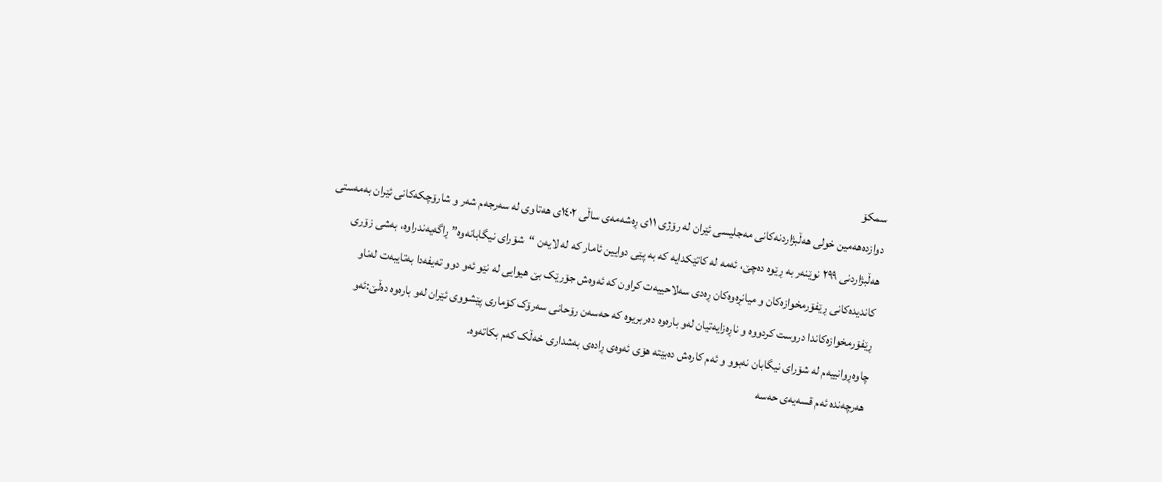سمکۆ
دوازدەهەمین خولی هەڵبژاردنەکانی مەجلیسی ئێران لە رۆژی ١١ی ڕەشەمەی ساڵی ١٤٠٢ی هەتاوی لە سەرجەم شەر و شارۆچکەکانی ئێران بەمەستی هەڵبژاردنی ٢٩٩ نوێنەر بە ڕێوە دەچێ، ئەمە لە کاتێکدایە کە بە پێی دوایین ئامار کە لە لایەن “شۆرای نیگابانەوە” ڕاگەیەندراوە، بەشی زۆری کاندیدەکانی ڕێفۆرمخوازەکان و میانڕەوەکان ڕەدی سەلاحییەت کراون کە ئەوەش جۆرێک بێ هیوایی لە نێو ئەو دوو تەیفەدا بەتایبەت لەناو ڕێفۆرمخوازەکاندا دروست کردووە و ناڕەزایەتیان لەو بارەوە دەربریوە کە حەسەن رۆحانی سەرۆک کۆماری پێشووی ئێران لەو بارەوە دەڵێ:ئەو چاوەڕوانییەم لە شۆرای نیگابان نەبوو و ئەم کارەش دەبێتە هۆی ئەوەی ڕادەی بەشداری خەڵک کەم بکاتەوە.
هەرچەندە ئەم قسەیەی حەسە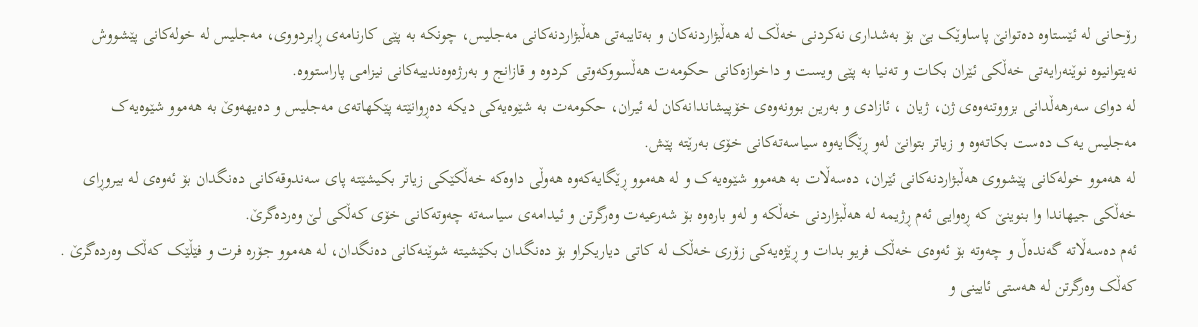رۆحانی لە ئێستاوە دەتوانێ پاساوێک بێ بۆ بەشداری نەکردنی خەڵک لە هەڵبژاردنەکان و بەتایبەتی هەڵبژاردنەکانی مەجلیس، چونکە بە پێی کارنامەی ڕابردووی، مەجلیس لە خولەکانی پێشووش نەیتوانیوە نوێنەرایەتی خەڵکی ئێران بکات و تەنیا بە پێی ویست و داخوازەکانی حکومەت هەڵسووکەوتی کردوە و قازانج و بەرژەوەندییەکانی نیزامی پاراستووە.
لە دوای سەرهەڵدانی بزووتنەوەی ژن، ژیان ، ئازادی و بەرین بوونەوەی خۆپیشاندانەکان لە ئیران، حکومەت بە شێوەیەکی دیکە دەڕوانێتە پێکهاتەی مەجلیس و دەیهەوێ بە هەموو شێوەیەک مەجلیس یەک دەست بکاتەوە و زیاتر بتوانێ لەو ڕێگایەوە سیاسەتەکانی خۆی بەرێتە پێش.
لە هەموو خولەکانی پێشووی هەڵبژاردنەکانی ئێران، دەسەڵات بە هەموو شێوەیەک و لە هەموو ڕێگایەکەوە هەوڵی داوەکە خەڵکێکی زیاتر بکیشێتە پای سەندوقەکانی دەنگدان بۆ ئەوەی لە بیروڕای خەڵکی جیهاندا وا بنوینێ کە ڕەوایی ئەم ڕژیمە لە هەڵبژاردنی خەڵکە و لەو بارەوە بۆ شەرعیەت وەرگرتن و ئیدامەی سیاسەتە چەوتەکانی خۆی کەڵکی لێ وەردەگرێ.
ئەم دەسەڵاتە گەندەڵ و چەوتە بۆ ئەوەی خەڵک فریو بدات و ڕێژەیەکی زۆری خەڵک لە کاتی دیاریکراو بۆ دەنگدان بکێشیتە شوێنەکانی دەنگدان، لە هەموو جۆرە فرت و فێڵێک کەڵک وەردەگرێ .
کەڵک وەرگرتن لە هەستی ئایینی و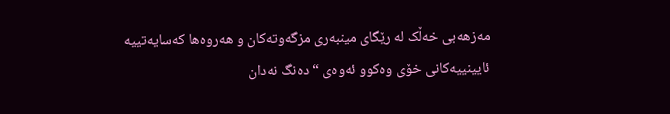مەزهەبی خەڵک لە رێگای مینبەری مزگەوتەکان و هەروەها کەسایەتییە ئایینییەکانی خۆی وەکوو ئەوەی “دەنگ نەدان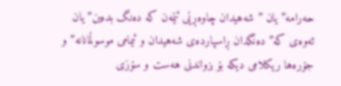حەرامە” یان ” شەهیدان چاوەڕێی ئێمەن کە دەنگ بدەین” یان ئەوەی کە” دەنگدان ڕاسپاردەی شەهیدان و ئیمامی موسوڵمانانە” و جۆرەها ریکلامی دیکە بۆ بزواندنی هەست و سۆزی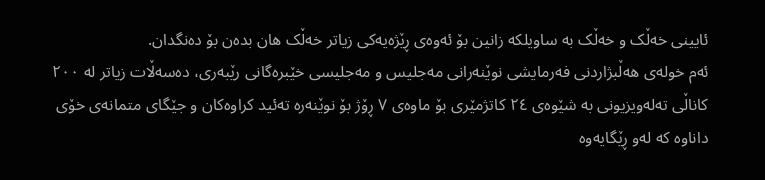ئایینی خەڵک و خەڵک بە ساویلکە زانین بۆ ئەوەی ڕێژەیەکی زیاتر خەڵک هان بدەن بۆ دەنگدان.
ئەم خولەی هەڵبژاردنی فەرمایشی نوێنەرانی مەجلیس و مەجلیسی خێبرەگانی رێبەری، دەسەڵات زیاتر لە ٢٠٠ کاناڵی تەلەویزیونی بە شێوەی ٢٤ کاتژمێری بۆ ماوەی ٧ ڕۆژ بۆ نوێنەرە تەئید کراوەکان و جێگای متمانەی خۆی داناوە کە لەو ڕێگایەوە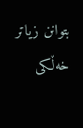بتوانن زیاتر خەڵکی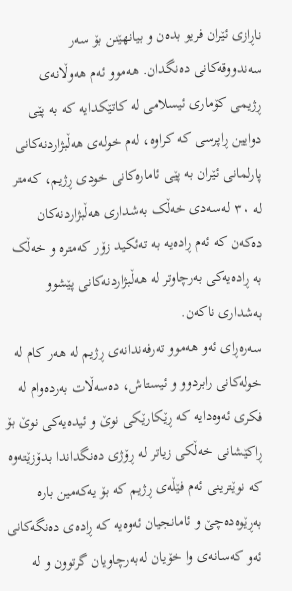ناڕازی ئێران فریو بدەن و بیانهێنن بۆ سەر سەندووقەکانی دەنگدان. هەموو ئەم هەوڵانەی ڕژیمی کۆماری ئیسلامی لە کاتێکدایە کە بە پێی دوایین ڕاپرسی کە کراوە، لەم خولەی هەڵبژاردنەکانی پارلمانی ئێران بە پێی ئامارەکانی خودی ڕژیم، کەمتر لە ٣٠ لەسەدی خەڵک بەشداری هەڵبژاردنەکان دەکەن کە ئەم ڕادەیە بە تەئکید زۆر کەمترە و خەڵک بە ڕادەیەکی بەرچاوتر لە هەڵبژاردنەکانی پێشوو بەشداری ناکەن.
سەرەڕای ئەو هەموو تەرفەندانەی ڕژیم لە هەر کام لە خولەکانی رابردوو و ئیستاش، دەسەڵات بەردەوام لە فکری ئەوەدایە کە ڕێکارێکی نوێ و ئیدەیەکی نوێ بۆ ڕاکێشانی خەڵکی زیاتر لە ڕۆژی دەنگداندا بدۆزێتەوە کە نوێترینی ئەم فێڵەی ڕژیم کە بۆ یەکەمین بارە بەڕێوەدەچێ و ئامانجیان ئەوەیە کە ڕادەی دەنگەکانی ئەو کەسانەی وا خۆیان لەبەرچاویان گرتوون و لە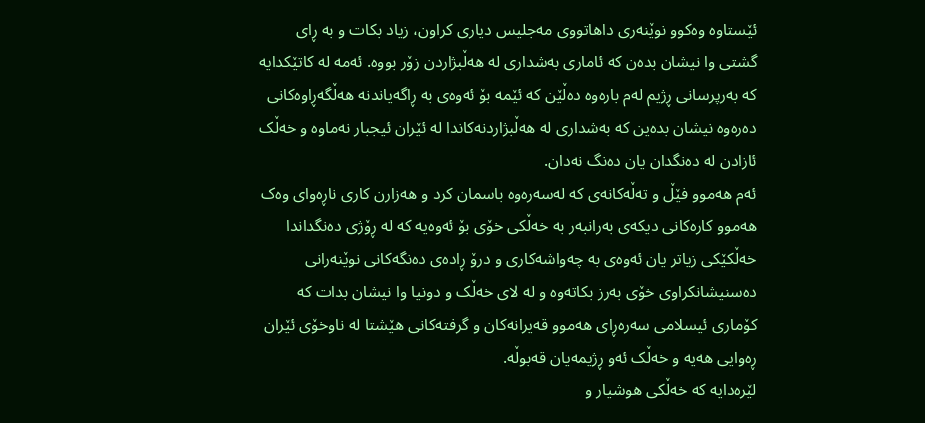ئێستاوە وەکوو نوێنەری داهاتووی مەجلیس دیاری کراون، زیاد بکات و بە ڕای گشتی وا نیشان بدەن کە ئاماری بەشداری لە هەڵبژاردن زۆر بووە. ئەمە لە کاتێکدایە کە بەرپرسانی ڕژیم لەم بارەوە دەڵێن کە ئێمە بۆ ئەوەی بە ڕاگەیاندنە هەڵگەڕاوەکانی دەرەوە نیشان بدەین کە بەشداری لە هەڵبژاردنەکاندا لە ئێران ئیجبار نەماوە و خەڵک ئازادن لە دەنگدان یان دەنگ نەدان.
ئەم هەموو فێڵ و تەڵەکانەی کە لەسەرەوە باسمان کرد و هەزارن کاری ناڕەوای وەک هەموو کارەکانی دیکەی بەرانبەر بە خەڵکی خۆی بۆ ئەوەیە کە لە ڕۆژی دەنگداندا خەڵکێکی زیاتر یان ئەوەی بە چەواشەکاری و درۆ ڕادەی دەنگەکانی نوێنەرانی دەسنیشانکراوی خۆی بەرز بکاتەوە و لە لای خەڵک و دونیا وا نیشان بدات کە کۆماری ئیسلامی سەرەڕای هەموو قەیرانەکان و گرفتەکانی هێشتا لە ناوخۆی ئێران ڕەوایی هەیە و خەڵک ئەو ڕژیمەیان قەبوڵە.
لێرەدایە کە خەڵکی هوشیار و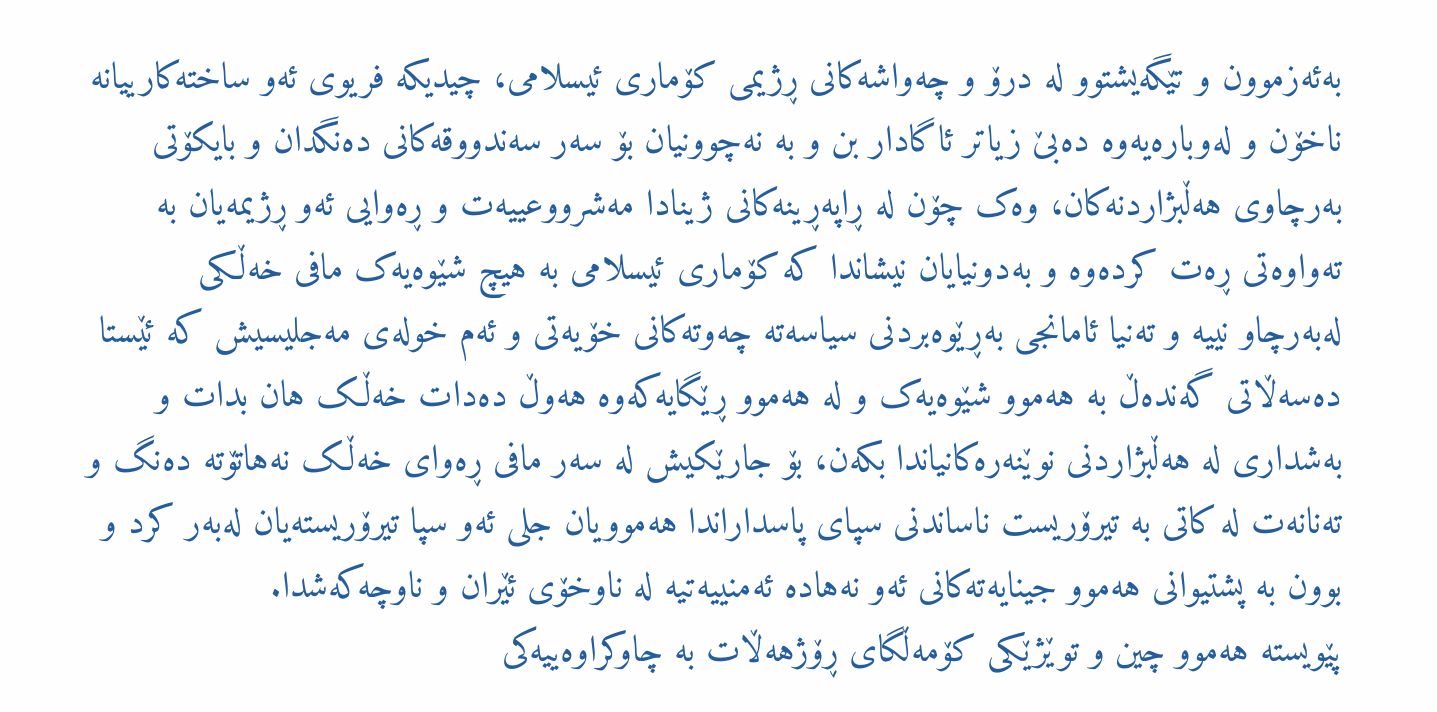بەئەزموون و تێگەیشتوو لە درۆ و چەواشەکانی ڕژیمی کۆماری ئیسلامی، چیدیکە فریوی ئەو ساختەکارییانە ناخۆن و لەوبارەیەوە دەبێ زیاتر ئاگادار بن و بە نەچوونیان بۆ سەر سەندووقەکانی دەنگدان و بایکۆتی بەرچاوی هەڵبژاردنەکان، وەک چۆن لە ڕاپەڕینەکانی ژینادا مەشرووعییەت و ڕەوایی ئەو ڕژیمەیان بە تەواوەتی ڕەت کردەوە و بەدونیایان نیشاندا کە کۆماری ئیسلامی بە هیچ شێوەیەک مافی خەڵکی لەبەرچاو نییە و تەنیا ئامانجی بەڕێوەبردنی سیاسەتە چەوتەکانی خۆیەتی و ئەم خولەی مەجلیسیش کە ئێستا دەسەڵاتی گەندەڵ بە هەموو شێوەیەک و لە هەموو ڕێگایەکەوە هەوڵ دەدات خەڵک هان بدات و بەشداری لە هەڵبژاردنی نوێنەرەکانیاندا بکەن، بۆ جارێکیش لە سەر مافی ڕەوای خەڵک نەهاتۆتە دەنگ و تەنانەت لە کاتی بە تیرۆریست ناساندنی سپای پاسداراندا هەموویان جلی ئەو سپا تیرۆریستەیان لەبەر کرد و بوون بە پشتیوانی هەموو جینایەتەکانی ئەو نەهادە ئەمنییەتیە لە ناوخۆی ئێران و ناوچەکەشدا.
پێویستە هەموو چین و توێژێکی کۆمەڵگای ڕۆژهەڵات بە چاوکراوەییەکی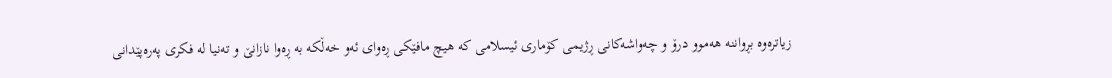زیاترەوە بڕواننە هەموو درۆ و چەواشەکانی ڕژیمی کۆماری ئیسلامی کە هیچ مافێکی ڕەوای ئەو خەڵکە بە ڕەوا نازانێ و تەنیا لە فکری پەرەپێدانی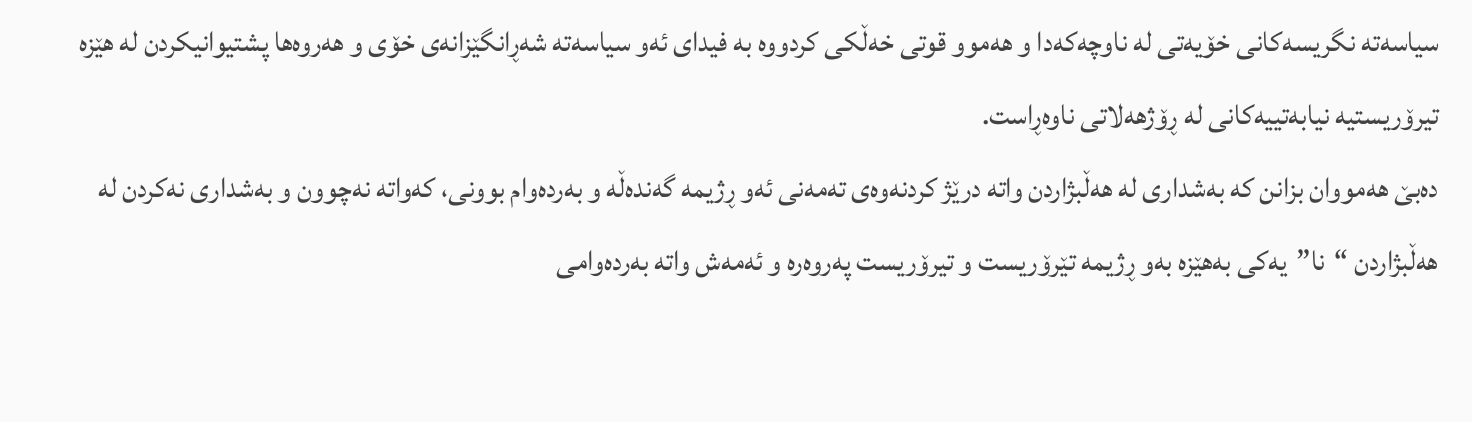سیاسەتە نگریسەکانی خۆیەتی لە ناوچەکەدا و هەموو قوتی خەڵکی کردووە بە فیدای ئەو سیاسەتە شەڕانگێزانەی خۆی و هەروەها پشتیوانیکردن لە هێزە تیرۆریستیە نیابەتییەکانی لە ڕۆژهەلاتی ناوەڕاست.
دەبێ هەمووان بزانن کە بەشداری لە هەڵبژاردن واتە درێژ کردنەوەی تەمەنی ئەو ڕژیمە گەندەڵە و بەردەوام بوونی، کەواتە نەچوون و بەشداری نەکردن لە هەڵبژاردن “نا”یەکی بەهێزە بەو ڕژیمە تێرۆریست و تیرۆریست پەروەرە و ئەمەش واتە بەردەوامی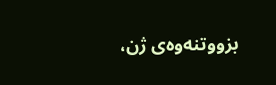بزووتنەوەی ژن،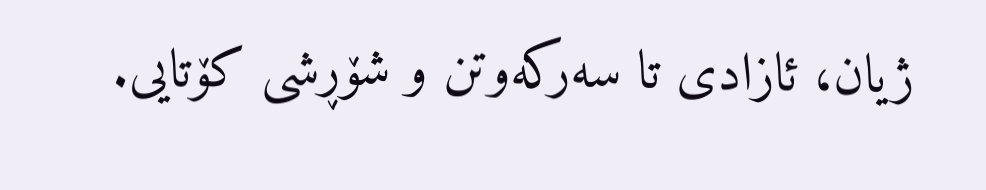ژیان، ئازادی تا سەرکەوتن و شۆڕشی کۆتایی.